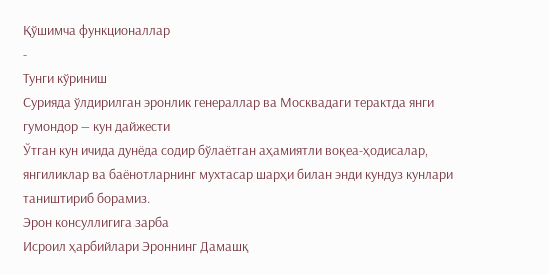Қўшимча функционаллар
-
Тунги кўриниш
Сурияда ўлдирилган эронлик генераллар ва Москвадаги терактда янги гумондор — кун дайжести
Ўтган кун ичида дунёда содир бўлаётган аҳамиятли воқеа-ҳодисалар, янгиликлар ва баёнотларнинг мухтасар шарҳи билан энди кундуз кунлари таништириб борамиз.
Эрон консуллигига зарба
Исроил ҳарбийлари Эроннинг Дамашқ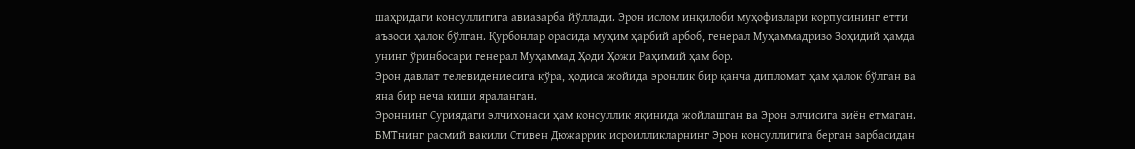шаҳридаги консуллигига авиазарба йўллади. Эрон ислом инқилоби муҳофизлари корпусининг етти аъзоси ҳалок бўлган. Қурбонлар орасида муҳим ҳарбий арбоб, генерал Муҳаммадризо Зоҳидий ҳамда унинг ўринбосари генерал Муҳаммад Ҳоди Ҳожи Раҳимий ҳам бор.
Эрон давлат телевидениесига кўра, ҳодиса жойида эронлик бир қанча дипломат ҳам ҳалок бўлган ва яна бир неча киши яраланган.
Эроннинг Суриядаги элчихонаси ҳам консуллик яқинида жойлашган ва Эрон элчисига зиён етмаган.
БМТнинг расмий вакили Стивен Дюжаррик исроилликларнинг Эрон консуллигига берган зарбасидан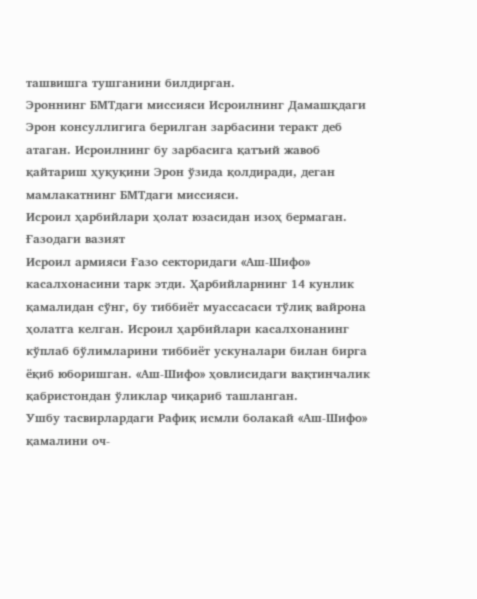ташвишга тушганини билдирган.
Эроннинг БМТдаги миссияси Исроилнинг Дамашқдаги Эрон консуллигига берилган зарбасини теракт деб атаган. Исроилнинг бу зарбасига қатъий жавоб қайтариш ҳуқуқини Эрон ўзида қолдиради, деган мамлакатнинг БМТдаги миссияси.
Исроил ҳарбийлари ҳолат юзасидан изоҳ бермаган.
Ғазодаги вазият
Исроил армияси Ғазо секторидаги «Аш-Шифо» касалхонасини тарк этди. Ҳарбийларнинг 14 кунлик қамалидан сўнг, бу тиббиёт муассасаси тўлиқ вайрона ҳолатга келган. Исроил ҳарбийлари касалхонанинг кўплаб бўлимларини тиббиёт ускуналари билан бирга ёқиб юборишган. «Аш-Шифо» ҳовлисидаги вақтинчалик қабристондан ўликлар чиқариб ташланган.
Ушбу тасвирлардаги Рафиқ исмли болакай «Аш-Шифо» қамалини оч-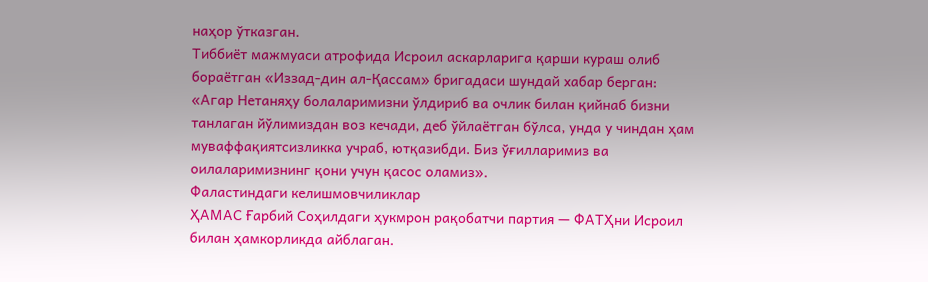наҳор ўтказган.
Тиббиёт мажмуаси атрофида Исроил аскарларига қарши кураш олиб бораётган «Иззад-дин ал-Қассам» бригадаси шундай хабар берган:
«Агар Нетаняҳу болаларимизни ўлдириб ва очлик билан қийнаб бизни танлаган йўлимиздан воз кечади, деб ўйлаётган бўлса, унда у чиндан ҳам муваффақиятсизликка учраб, ютқазибди. Биз ўғилларимиз ва оилаларимизнинг қони учун қасос оламиз».
Фаластиндаги келишмовчиликлар
ҲАМАС Ғарбий Соҳилдаги ҳукмрон рақобатчи партия — ФАТҲни Исроил билан ҳамкорликда айблаган.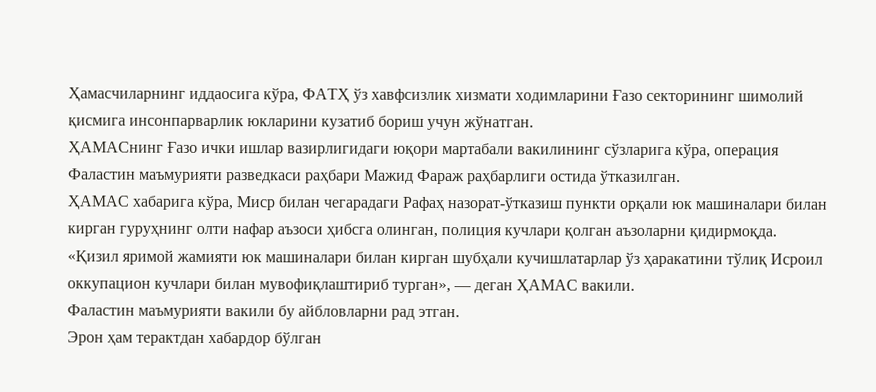Ҳамасчиларнинг иддаосига кўра, ФАТҲ ўз хавфсизлик хизмати ходимларини Ғазо секторининг шимолий қисмига инсонпарварлик юкларини кузатиб бориш учун жўнатган.
ҲАМАСнинг Ғазо ички ишлар вазирлигидаги юқори мартабали вакилининг сўзларига кўра, операция Фаластин маъмурияти разведкаси раҳбари Мажид Фараж раҳбарлиги остида ўтказилган.
ҲАМАС хабарига кўра, Миср билан чегарадаги Рафаҳ назорат-ўтказиш пункти орқали юк машиналари билан кирган гуруҳнинг олти нафар аъзоси ҳибсга олинган, полиция кучлари қолган аъзоларни қидирмоқда.
«Қизил яримой жамияти юк машиналари билан кирган шубҳали кучишлатарлар ўз ҳаракатини тўлиқ Исроил оккупацион кучлари билан мувофиқлаштириб турган», — деган ҲАМАС вакили.
Фаластин маъмурияти вакили бу айбловларни рад этган.
Эрон ҳам терактдан хабардор бўлган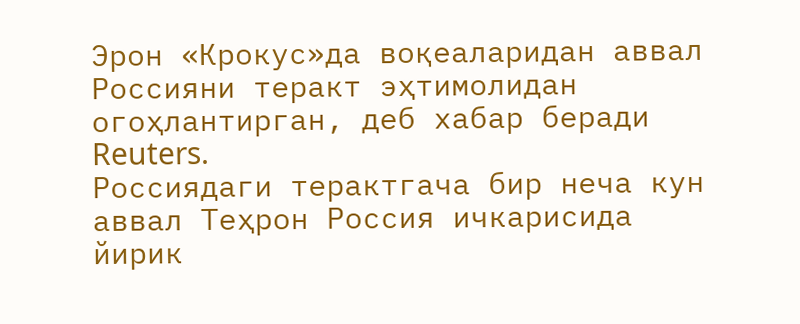Эрон «Крокус»да воқеаларидан аввал Россияни теракт эҳтимолидан огоҳлантирган, деб хабар беради Reuters.
Россиядаги терактгача бир неча кун аввал Теҳрон Россия ичкарисида йирик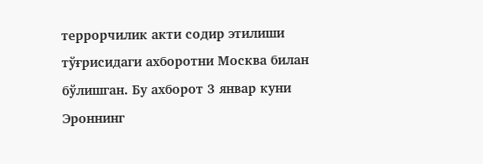террорчилик акти содир этилиши тўғрисидаги ахборотни Москва билан бўлишган. Бу ахборот 3 январ куни Эроннинг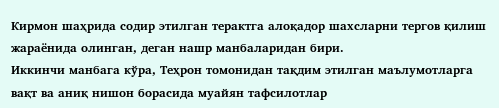Кирмон шаҳрида содир этилган терактга алоқадор шахсларни тергов қилиш жараёнида олинган, деган нашр манбаларидан бири.
Иккинчи манбага кўра, Теҳрон томонидан тақдим этилган маълумотларга вақт ва аниқ нишон борасида муайян тафсилотлар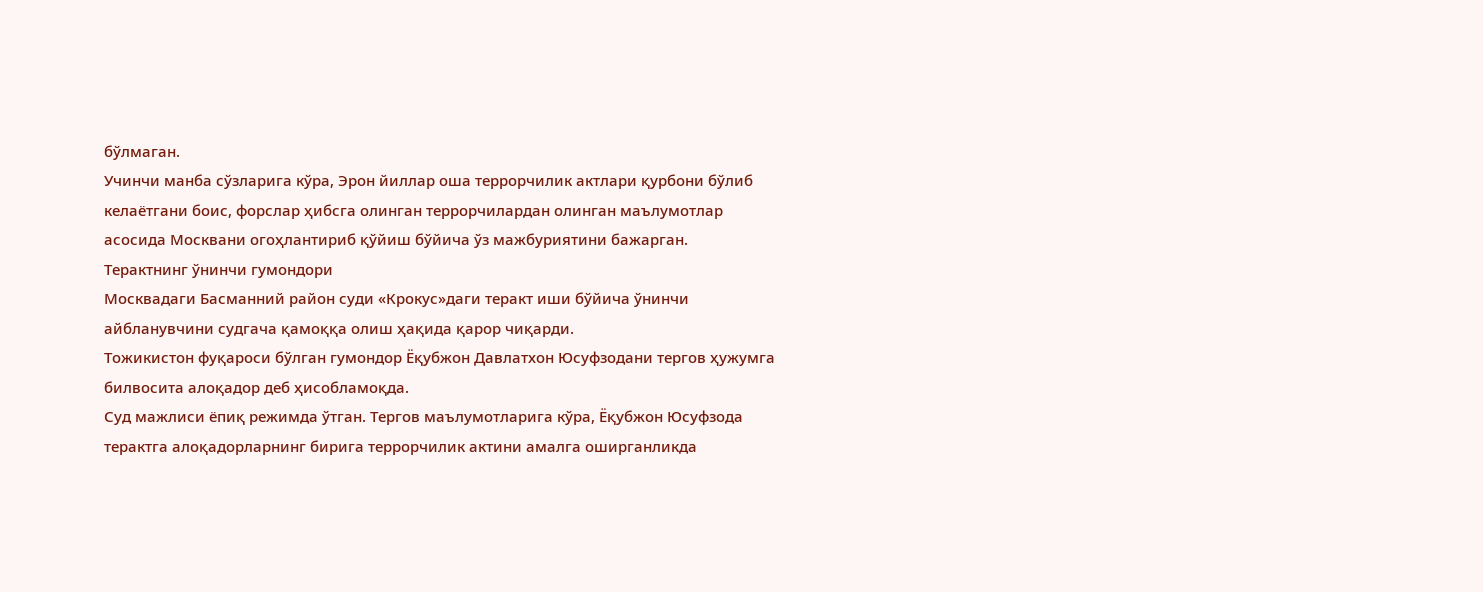бўлмаган.
Учинчи манба сўзларига кўра, Эрон йиллар оша террорчилик актлари қурбони бўлиб келаётгани боис, форслар ҳибсга олинган террорчилардан олинган маълумотлар асосида Москвани огоҳлантириб қўйиш бўйича ўз мажбуриятини бажарган.
Терактнинг ўнинчи гумондори
Москвадаги Басманний район суди «Крокус»даги теракт иши бўйича ўнинчи айбланувчини судгача қамоққа олиш ҳақида қарор чиқарди.
Тожикистон фуқароси бўлган гумондор Ёқубжон Давлатхон Юсуфзодани тергов ҳужумга билвосита алоқадор деб ҳисобламоқда.
Суд мажлиси ёпиқ режимда ўтган. Тергов маълумотларига кўра, Ёқубжон Юсуфзода терактга алоқадорларнинг бирига террорчилик актини амалга оширганликда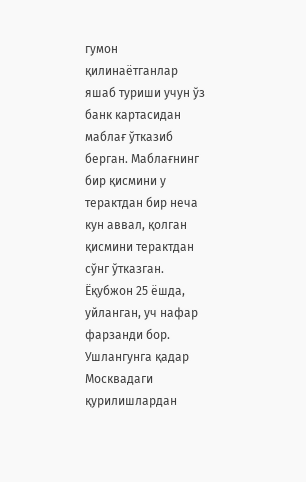гумон қилинаётганлар яшаб туриши учун ўз банк картасидан маблағ ўтказиб берган. Маблағнинг бир қисмини у терактдан бир неча кун аввал, қолган қисмини терактдан сўнг ўтказган. Ёқубжон 25 ёшда, уйланган, уч нафар фарзанди бор. Ушлангунга қадар Москвадаги қурилишлардан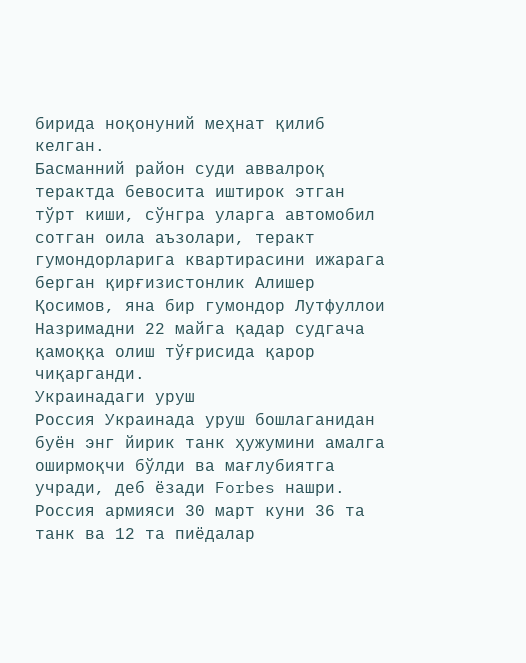бирида ноқонуний меҳнат қилиб келган.
Басманний район суди аввалроқ терактда бевосита иштирок этган тўрт киши, сўнгра уларга автомобил сотган оила аъзолари, теракт гумондорларига квартирасини ижарага берган қирғизистонлик Алишер Қосимов, яна бир гумондор Лутфуллои Назримадни 22 майга қадар судгача қамоққа олиш тўғрисида қарор чиқарганди.
Украинадаги уруш
Россия Украинада уруш бошлаганидан буён энг йирик танк ҳужумини амалга оширмоқчи бўлди ва мағлубиятга учради, деб ёзади Forbes нашри.
Россия армияси 30 март куни 36 та танк ва 12 та пиёдалар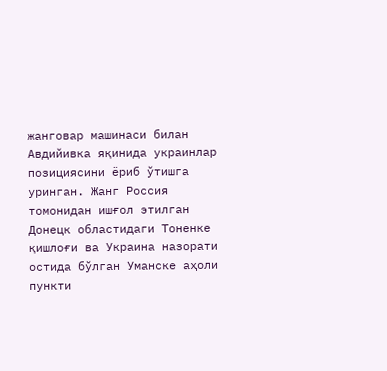жанговар машинаси билан Авдийивка яқинида украинлар позициясини ёриб ўтишга уринган. Жанг Россия томонидан ишғол этилган Донецк областидаги Тоненке қишлоғи ва Украина назорати остида бўлган Уманске аҳоли пункти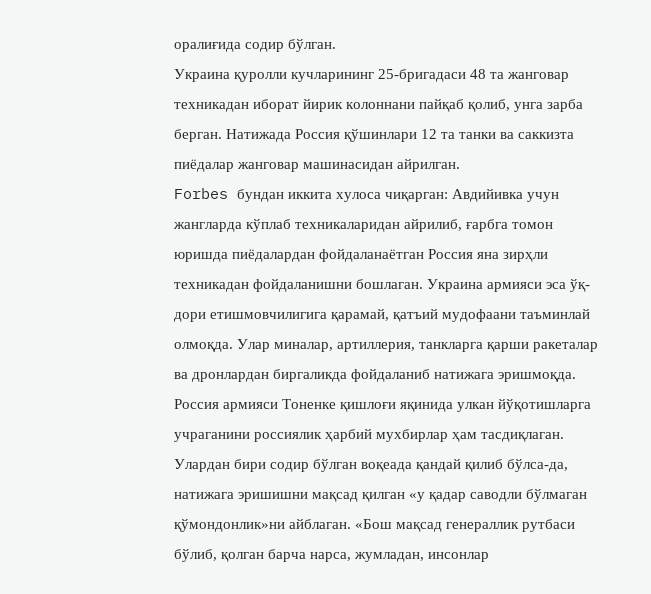оралиғида содир бўлган.
Украина қуролли кучларининг 25-бригадаси 48 та жанговар техникадан иборат йирик колоннани пайқаб қолиб, унга зарба берган. Натижада Россия қўшинлари 12 та танки ва саккизта пиёдалар жанговар машинасидан айрилган.
Forbes бундан иккита хулоса чиқарган: Авдийивка учун жангларда кўплаб техникаларидан айрилиб, ғарбга томон юришда пиёдалардан фойдаланаётган Россия яна зирҳли техникадан фойдаланишни бошлаган. Украина армияси эса ўқ-дори етишмовчилигига қарамай, қатъий мудофаани таъминлай олмоқда. Улар миналар, артиллерия, танкларга қарши ракеталар ва дронлардан биргаликда фойдаланиб натижага эришмоқда.
Россия армияси Тоненке қишлоғи яқинида улкан йўқотишларга учраганини россиялик ҳарбий мухбирлар ҳам тасдиқлаган. Улардан бири содир бўлган воқеада қандай қилиб бўлса-да, натижага эришишни мақсад қилган «у қадар саводли бўлмаган қўмондонлик»ни айблаган. «Бош мақсад генераллик рутбаси бўлиб, қолган барча нарса, жумладан, инсонлар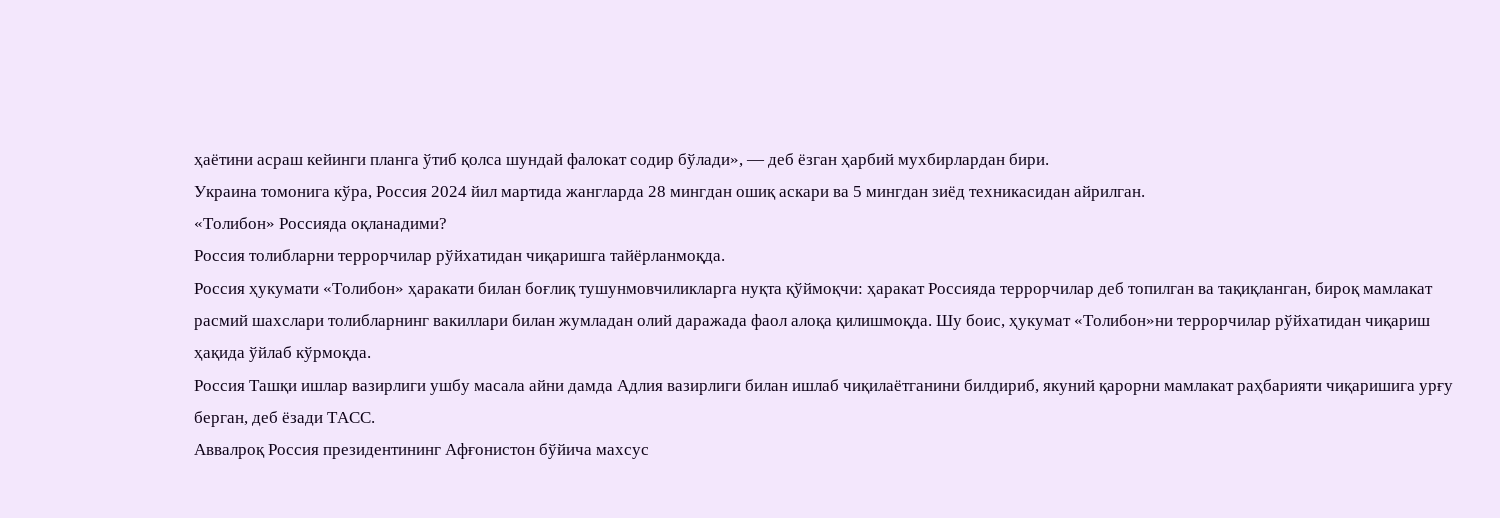ҳаётини асраш кейинги планга ўтиб қолса шундай фалокат содир бўлади», — деб ёзган ҳарбий мухбирлардан бири.
Украина томонига кўра, Россия 2024 йил мартида жангларда 28 мингдан ошиқ аскари ва 5 мингдан зиёд техникасидан айрилган.
«Толибон» Россияда оқланадими?
Россия толибларни террорчилар рўйхатидан чиқаришга тайёрланмоқда.
Россия ҳукумати «Толибон» ҳаракати билан боғлиқ тушунмовчиликларга нуқта қўймоқчи: ҳаракат Россияда террорчилар деб топилган ва тақиқланган, бироқ мамлакат расмий шахслари толибларнинг вакиллари билан жумладан олий даражада фаол алоқа қилишмоқда. Шу боис, ҳукумат «Толибон»ни террорчилар рўйхатидан чиқариш ҳақида ўйлаб кўрмоқда.
Россия Ташқи ишлар вазирлиги ушбу масала айни дамда Адлия вазирлиги билан ишлаб чиқилаётганини билдириб, якуний қарорни мамлакат раҳбарияти чиқаришига урғу берган, деб ёзади ТАСС.
Аввалроқ Россия президентининг Афғонистон бўйича махсус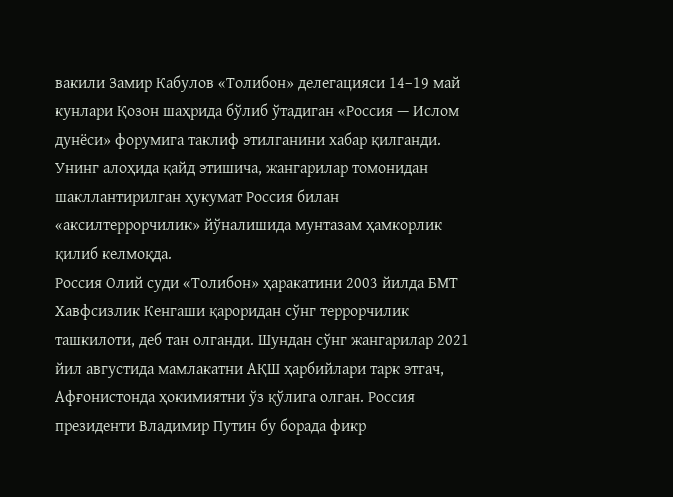вакили Замир Кабулов «Толибон» делегацияси 14–19 май кунлари Қозон шаҳрида бўлиб ўтадиган «Россия — Ислом дунёси» форумига таклиф этилганини хабар қилганди.
Унинг алоҳида қайд этишича, жангарилар томонидан шакллантирилган ҳукумат Россия билан «аксилтеррорчилик» йўналишида мунтазам ҳамкорлик қилиб келмоқда.
Россия Олий суди «Толибон» ҳаракатини 2003 йилда БМТ Хавфсизлик Кенгаши қароридан сўнг террорчилик ташкилоти, деб тан олганди. Шундан сўнг жангарилар 2021 йил августида мамлакатни АҚШ ҳарбийлари тарк этгач, Афғонистонда ҳокимиятни ўз қўлига олган. Россия президенти Владимир Путин бу борада фикр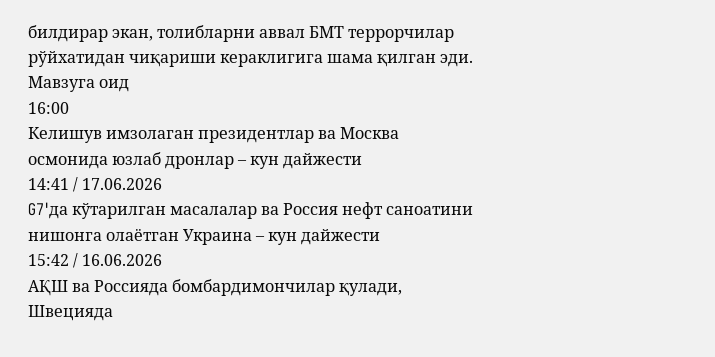билдирар экан, толибларни аввал БМТ террорчилар рўйхатидан чиқариши кераклигига шама қилган эди.
Мавзуга оид
16:00
Келишув имзолаган президентлар ва Москва осмонида юзлаб дронлар – кун дайжести
14:41 / 17.06.2026
G7'да кўтарилган масалалар ва Россия нефт саноатини нишонга олаётган Украина – кун дайжести
15:42 / 16.06.2026
АҚШ ва Россияда бомбардимончилар қулади, Швецияда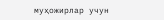муҳожирлар учун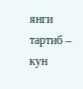янги тартиб – кун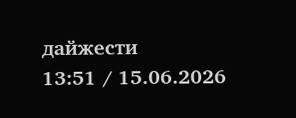дайжести
13:51 / 15.06.2026